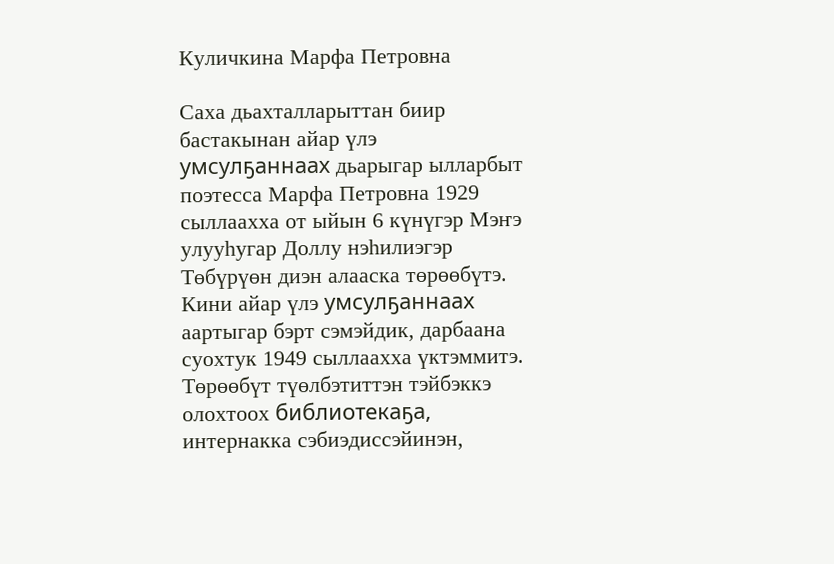Куличкина Марфа Петровна

Саха дьахталларыттан биир бастакынан айар үлэ умсулҕаннаах дьарыгар ылларбыт поэтесса Марфа Петровна 1929 сыллаахха от ыйын 6 күнүгэр Мэҥэ улууһугар Доллу нэһилиэгэр Төбүрүөн диэн алааска төрөөбүтэ. Кини айар үлэ умсулҕаннаах аартыгар бэрт сэмэйдик, дарбаана суохтук 1949 сыллаахха үктэммитэ. Төрөөбүт түөлбэтиттэн тэйбэккэ олохтоох библиотекаҕа, интернакка сэбиэдиссэйинэн,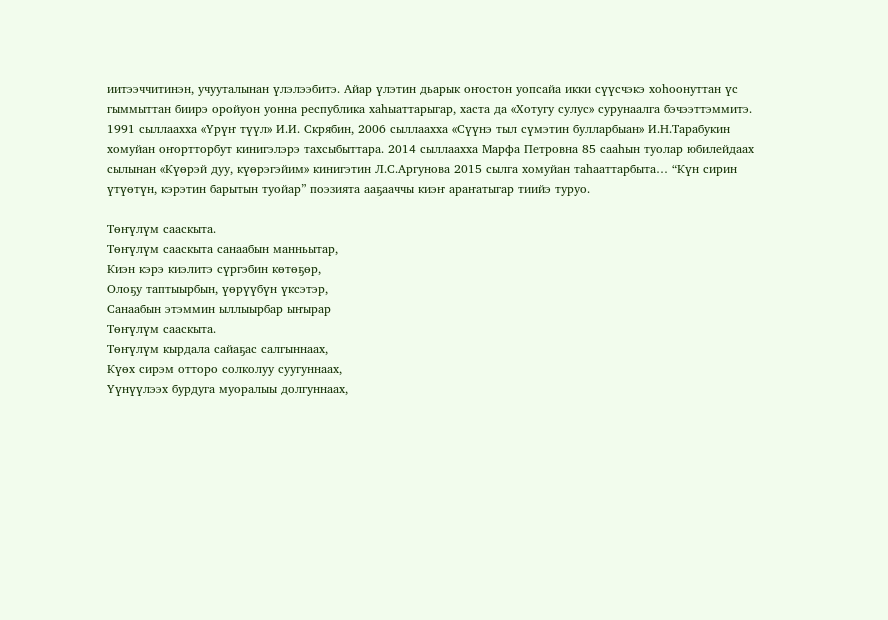иитээччитинэн, учууталынан үлэлээбитэ. Айар үлэтин дьарык оҥостон уопсайа икки сүүсчэкэ хоһоонуттан үс гыммыттан биирэ оройуон уонна республика хаһыаттарыгар, хаста да «Хотугу сулус» сурунаалга бэчээттэммитэ. 1991 сыллаахха «Үрүҥ түүл» И.И. Скрябин, 2006 сыллаахха «Сүүнэ тыл сүмэтин булларбыан» И.Н.Тарабукин хомуйан оҥортторбут кинигэлэрэ тахсыбыттара. 2014 сыллаахха Марфа Петровна 85 сааһын туолар юбилейдаах сылынан «Күөрэй дуу, күөрэгэйим» кинигэтин Л.С.Аргунова 2015 сылга хомуйан таһааттарбыта… “Күн сирин үтүөтүн, кэрэтин барытын туойар” поэзията ааҕааччы киэҥ араҥатыгар тиийэ туруо.

Төҥүлүм сааскыта.
Төҥүлүм сааскыта санаабын манньытар,
Киэн кэрэ киэлитэ сүргэбин көтөҕөр,
Олоҕу таптыырбын, үөрүүбүн үксэтэр,
Санаабын этэммин ыллыырбар ыҥырар
Төҥүлүм сааскыта.
Төҥүлүм кырдала сайаҕас салгыннаах,
Күөх сирэм отторо солколуу суугуннаах,
Үүнүүлээх бурдуга муоралыы долгуннаах,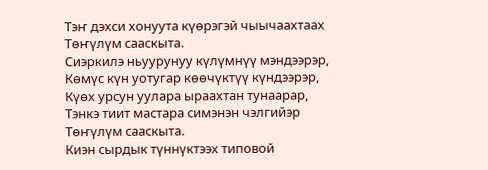Тэҥ дэхси хонуута күөрэгэй чыычаахтаах
Төҥүлүм сааскыта.
Сиэркилэ ньуурунуу күлүмнүү мэндээрэр,
Көмүс күн уотугар көөчүктүү күндээрэр,
Күөх урсун уулара ыраахтан тунаарар,
Тэнкэ тиит мастара симэнэн чэлгийэр
Төҥүлүм сааскыта.
Киэн сырдык түннүктээх типовой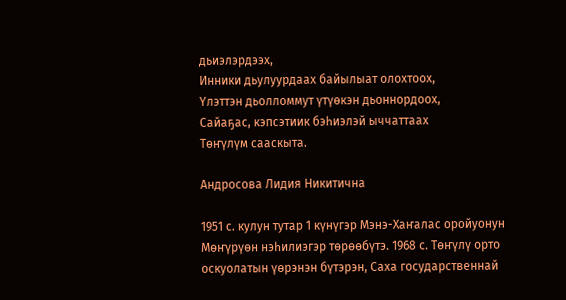дьиэлэрдээх,
Инники дьулуурдаах байылыат олохтоох,
Үлэттэн дьолломмут үтүөкэн дьоннордоох,
Сайаҕас, кэпсэтиик бэһиэлэй ыччаттаах
Төҥүлүм сааскыта.

Андросова Лидия Никитична

1951 с. кулун тутар 1 күнүгэр Мэнэ-Хаҥалас оройуонун Мөҥүрүөн нэһилиэгэр төрөөбүтэ. 1968 с. Төҥүлү орто оскуолатын үөрэнэн бүтэрэн, Саха государственнай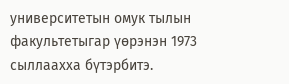университетын омук тылын факультетыгар үөрэнэн 1973 сыллаахха бүтэрбитэ.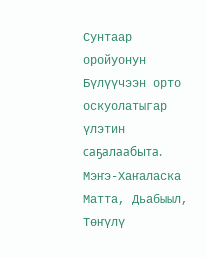Сунтаар оройуонун Бүлүүчээн орто оскуолатыгар үлэтин саҕалаабыта. Мэҥэ-Хаҥаласка Матта, Дьабыыл, Төҥүлү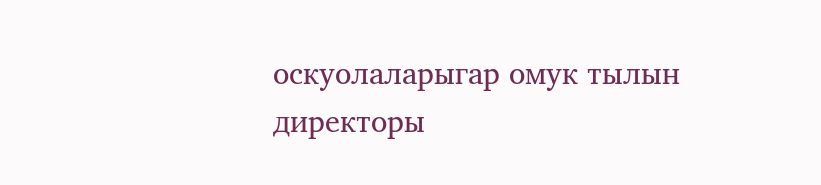оскуолаларыгар омук тылын
директоры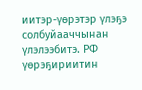иитэр-үөрэтэр үлэҕэ солбуйааччынан үлэлээбитэ. РФ үөрэҕириитин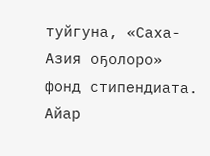туйгуна, «Саха-Азия оҕолоро» фонд стипендиата. Айар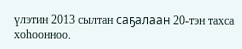үлэтин 2013 сылтан саҕалаан 20-тэн тахса хоһоонноо.